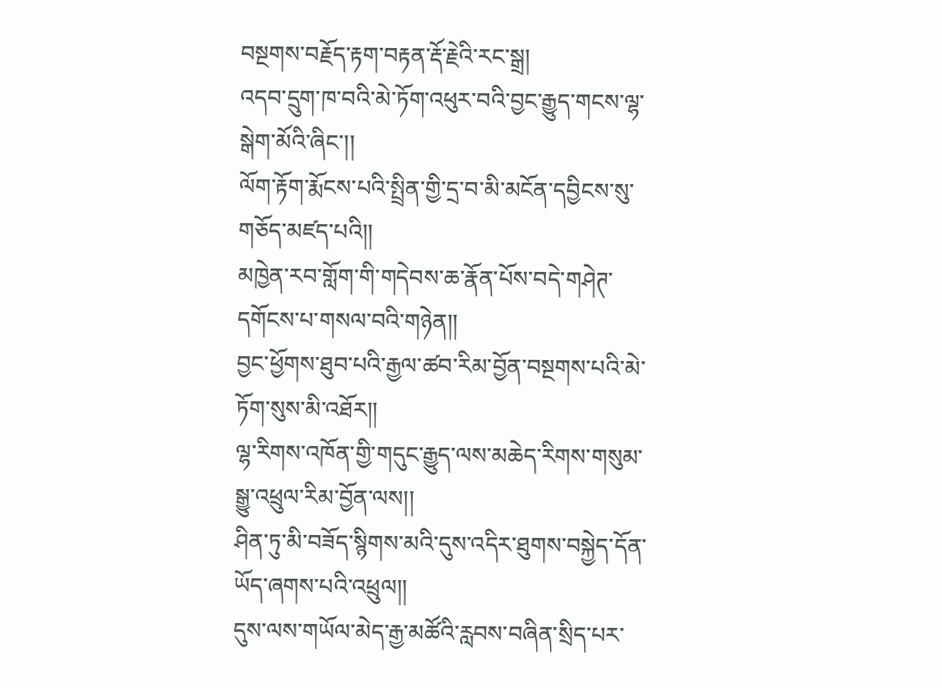བསྔགས་བརྗོད་རྟག་བརྟན་རྡོ་རྗེའི་རང་སྒྲ།
འདབ་དྲུག་ཁ་བའི་མེ་ཏོག་འཕུར་བའི་བྱང་རྒྱུད་གངས་ལྷ་སྒེག་མོའི་ཞིང་།།
ལོག་རྟོག་རྨོངས་པའི་སྤྲིན་གྱི་དྲ་བ་མི་མངོན་དབྱིངས་སུ་གཅོད་མཛད་པའི།།
མཁྱེན་རབ་གློག་གི་གདེབས་ཆ་རྣོན་པོས་བདེ་གཤེཊ་དགོངས་པ་གསལ་བའི་གཉེན།།
བྱང་ཕྱོགས་ཐུབ་པའི་རྒྱལ་ཚབ་རིམ་བྱོན་བསྔགས་པའི་མེ་ཏོག་སུས་མི་འཐོར།།
ལྷ་རིགས་འཁོན་གྱི་གདུང་རྒྱུད་ལས་མཆེད་རིགས་གསུམ་སྒྱུ་འཕྲུལ་རིམ་བྱོན་ལས།།
ཤིན་ཏུ་མི་བཟོད་སྙིགས་མའི་དུས་འདིར་ཐུགས་བསྐྱེད་དོན་ཡོད་ཞགས་པའི་འཕྲུལ།།
དུས་ལས་གཡོལ་མེད་རྒྱ་མཚོའི་རླབས་བཞིན་སྲིད་པར་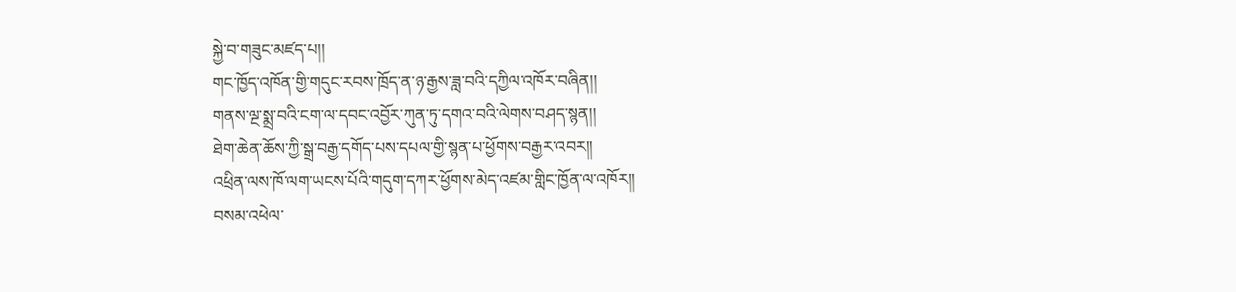སྐྱེ་བ་གཟུང་མཛད་པ།།
གང་ཁྱོད་འཁོན་གྱི་གདུང་རབས་ཁྲོད་ན་ཉ་རྒྱས་ཟླ་བའི་དཀྱིལ་འཁོར་བཞིན།།
གནས་ལྔ་སྨྲ་བའི་ངག་ལ་དབང་འབྱོར་ཀུན་ཏུ་དགའ་བའི་ལེགས་བཤད་སྙན།།
ཐེག་ཆེན་ཆོས་ཀྱི་སྒྲ་བརྒྱ་དགོད་པས་དཔལ་གྱི་སྙན་པ་ཕྱོགས་བརྒྱར་འབར།།
འཕྲིན་ལས་ཁོ་ལག་ཡངས་པོའི་གདུག་དཀར་ཕྱོགས་མེད་འཛམ་གླིང་ཁྱོན་ལ་འཁོར།།
བསམ་འཕེལ་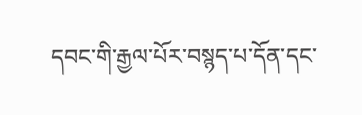དབང་གི་རྒྱལ་པོར་བསྙད་པ་དོན་དང་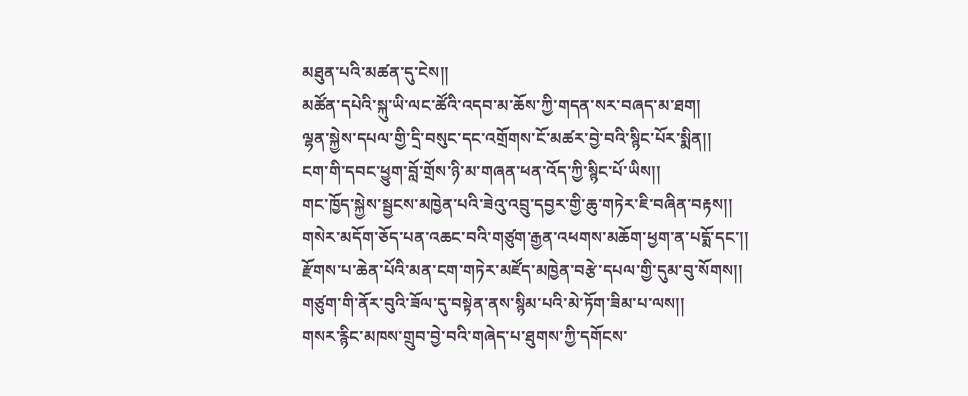མཐུན་པའི་མཚན་དུ་ངེས།།
མཚོན་དཔེའི་སྐུ་ཡི་ལང་ཚོའི་འདབ་མ་ཆོས་ཀྱི་གདན་སར་བཞད་མ་ཐག།
ལྷན་སྐྱེས་དཔལ་གྱི་དྲི་བསུང་དང་འགྲོགས་ངོ་མཚར་བྱེ་བའི་སྙིང་པོར་སྨིན།།
ངག་གི་དབང་ཕྱུག་བློ་གྲོས་ཉི་མ་གཞན་ཕན་འོད་ཀྱི་སྙིང་པོ་ཡིས།།
གང་ཁྱོད་སྐྱེས་སྦྱངས་མཁྱེན་པའི་ཟེའུ་འབྲུ་དབྱར་གྱི་ཆུ་གཏེར་ཇི་བཞིན་བརྟས།།
གསེར་མདོག་ཅོད་པན་འཆང་བའི་གཙུག་རྒྱན་འཕགས་མཆོག་ཕྱག་ན་པདྨོ་དང་།།
རྫོགས་པ་ཆེན་པོའི་མན་ངག་གཏེར་མཛོད་མཁྱེན་བརྩེ་དཔལ་གྱི་དུམ་བུ་སོགས།།
གཙུག་གི་ནོར་བུའི་ཟོལ་དུ་བསྟེན་ནས་སྙིམ་པའི་མེ་ཏོག་ཟིམ་པ་ལས།།
གསར་རྙིང་མཁས་གྲུབ་བྱེ་བའི་གཞེད་པ་ཐུགས་ཀྱི་དགོངས་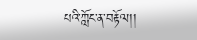པའི་ཀློང་ན་བརྟོལ།།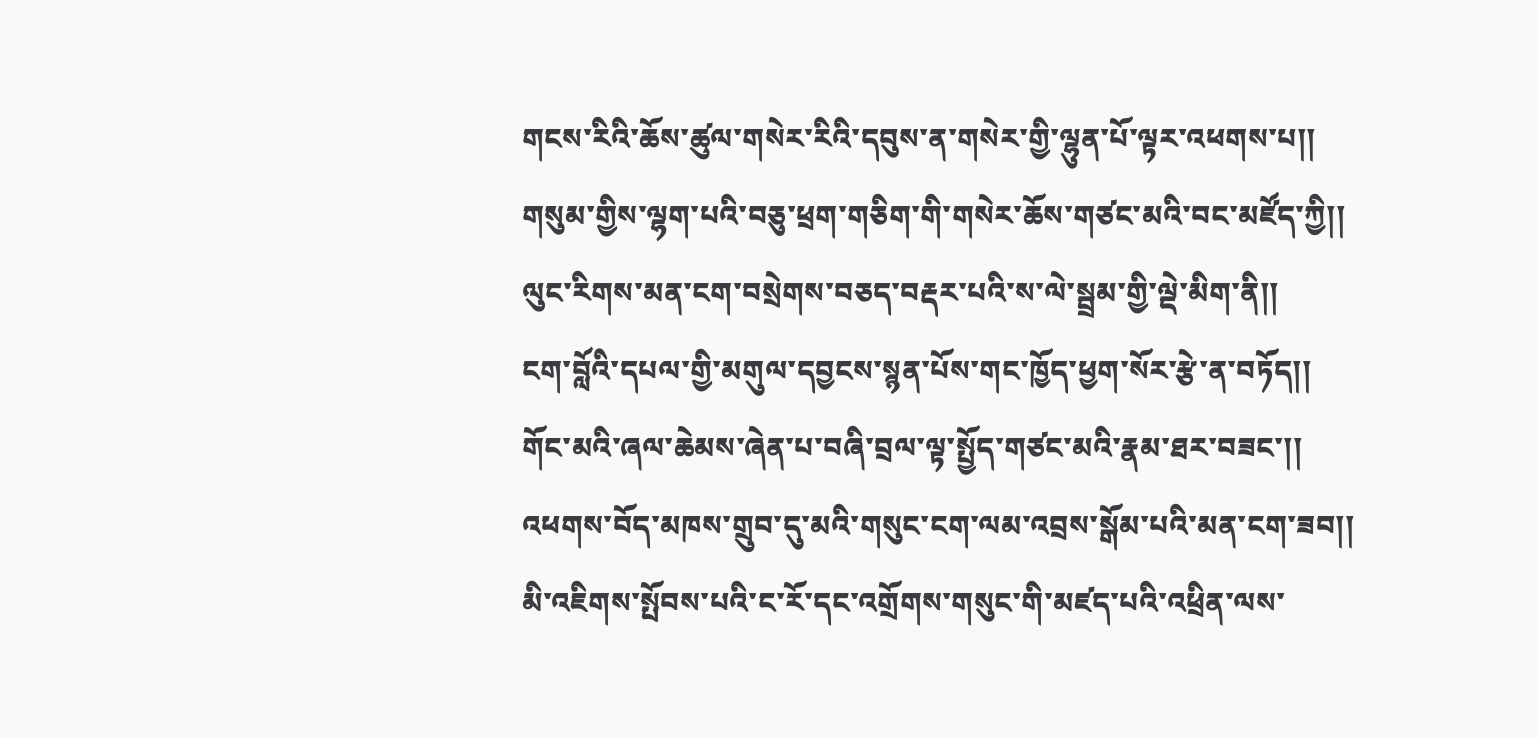གངས་རིའི་ཆོས་ཚུལ་གསེར་རིའི་དབུས་ན་གསེར་གྱི་ལྷུན་པོ་ལྟར་འཕགས་པ།།
གསུམ་གྱིས་ལྷག་པའི་བཅུ་ཕྲག་གཅིག་གི་གསེར་ཆོས་གཙང་མའི་བང་མཛོད་ཀྱི།།
ལུང་རིགས་མན་ངག་བསྲེགས་བཅད་བརྡར་པའི་ས་ལེ་སྦྲམ་གྱི་ལྡེ་མིག་ནི།།
ངག་བློའི་དཔལ་གྱི་མགུལ་དབྱངས་སྙན་པོས་གང་ཁྱོད་ཕྱག་སོར་རྩེ་ན་བཏོད།།
གོང་མའི་ཞལ་ཆེམས་ཞེན་པ་བཞི་བྲལ་ལྟ་སྤྱོད་གཙང་མའི་རྣམ་ཐར་བཟང་།།
འཕགས་བོད་མཁས་གྲུབ་དུ་མའི་གསུང་ངག་ལམ་འབྲས་སྒོམ་པའི་མན་ངག་ཟབ།།
མི་འཇིགས་སྤོབས་པའི་ང་རོ་དང་འགྲོགས་གསུང་གི་མཛད་པའི་འཕྲིན་ལས་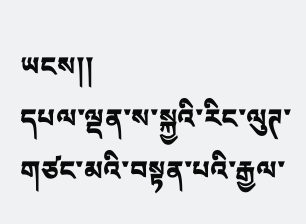ཡངས།།
དཔལ་ལྡན་ས་སྐྱའི་རིང་ལུཊ་གཙང་མའི་བསྟན་པའི་རྒྱལ་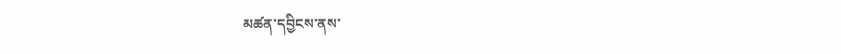མཚན་དབྱིངས་ནས་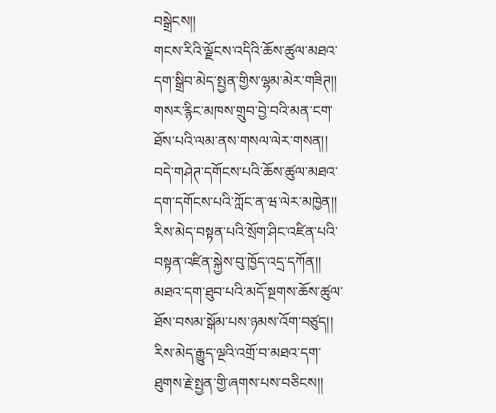བསྒྲེངས།།
གངས་རིའི་ལྗོངས་འདིའི་ཆོས་ཚུལ་མཐའ་དག་སྒྲིབ་མེད་སྤྱན་གྱིས་ལྷམ་མེར་གཟིཊ།།
གསར་རྙིང་མཁས་གྲུབ་བྱེ་བའི་མན་ངག་ཐོས་པའི་ལམ་ནས་གསལ་ལེར་གསན།།
བདེ་གཤེཊ་དགོངས་པའི་ཆོས་ཚུལ་མཐའ་དག་དགོངས་པའི་ཀློང་ན་ཝ་ལེར་མཁྱེན།།
རིས་མེད་བསྟན་པའི་སྲོག་ཤིང་འཛིན་པའི་བསྟན་འཛིན་སྐྱེས་བུ་ཁྱོད་འདྲ་དཀོན།།
མཐའ་དག་ཐུབ་པའི་མདོ་སྔགས་ཆོས་ཚུལ་ཐོས་བསམ་སྒོམ་པས་ཉམས་འོག་བཙུད།།
རིས་མེད་རྒྱུད་ལྔའི་འགྲོ་བ་མཐའ་དག་ཐུགས་རྗེ་སྤྱན་གྱི་ཞགས་པས་བཅིངས།།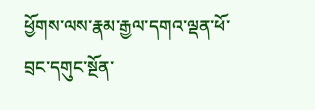ཕྱོགས་ལས་རྣམ་རྒྱལ་དགའ་ལྡན་ཕོ་བྲང་དགུང་སྔོན་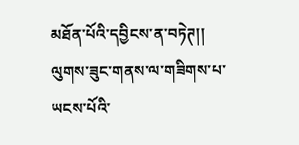མཐོན་པོའི་དབྱིངས་ན་བཏེཊ།།
ལུགས་ཟུང་གནས་ལ་གཟིགས་པ་ཡངས་པོའི་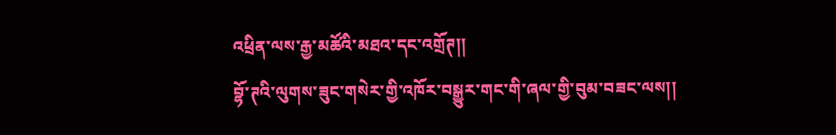འཕྲིན་ལས་རྒྱ་མཚོའི་མཐའ་དང་འགྲོཊ།།
བྷོ་ཊའི་ལུགས་ཟུང་གསེར་གྱི་འཁོར་བསྒྱུར་གང་གི་ཞལ་གྱི་བུམ་བཟང་ལས།།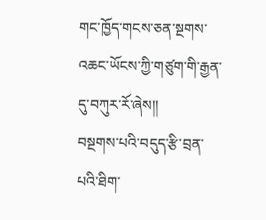གང་ཁྱོད་གངས་ཅན་སྔགས་འཆང་ཡོངས་ཀྱི་གཙུག་གི་རྒྱན་དུ་བཀུར་རོ་ཞེས།།
བསྔགས་པའི་བདུད་རྩི་བྲན་པའི་ཐིག་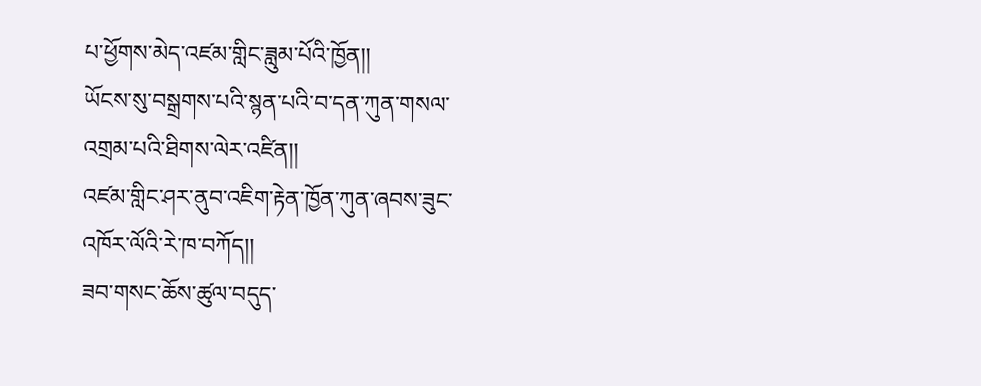པ་ཕྱོགས་མེད་འཛམ་གླིང་ཟླུམ་པོའི་ཁྱོན།།
ཡོངས་སུ་བསྒྲགས་པའི་སྙན་པའི་བ་དན་ཀུན་གསལ་འགྲམ་པའི་ཐིགས་ལེར་འཛིན།།
འཛམ་གླིང་ཤར་ནུབ་འཇིག་རྟེན་ཁྱོན་ཀུན་ཞབས་ཟུང་འཁོར་ལོའི་རེ་ཁ་བཀོད།།
ཟབ་གསང་ཆོས་ཚུལ་བདུད་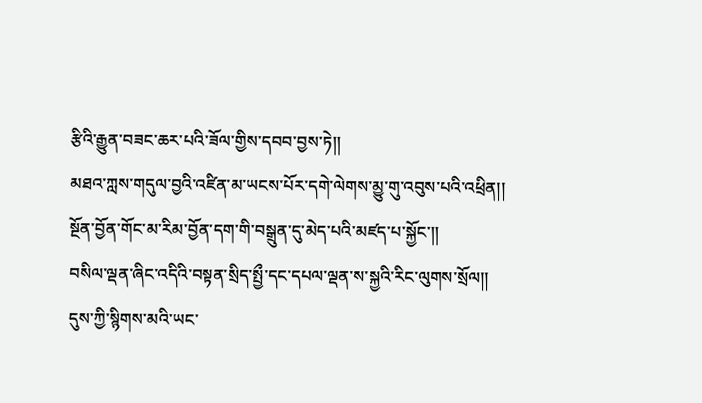རྩིའི་རྒྱུན་བཟང་ཆར་པའི་ཟོལ་གྱིས་དབབ་བྱས་ཏེ།།
མཐའ་ཀླས་གདུལ་བྱའི་འཛིན་མ་ཡངས་པོར་དགེ་ལེགས་མྱུ་གུ་འབུས་པའི་འཕྲིན།།
སྔོན་བྱོན་གོང་མ་རིམ་བྱོན་དག་གི་བསྒྲུན་དུ་མེད་པའི་མཛད་པ་སྐྱོང་།།
བསིལ་ལྡན་ཞིང་འདིའི་བསྟན་སྲིད་སྤྱྀ་དང་དཔལ་ལྡན་ས་སྐྱའི་རིང་ལུགས་སྲོལ།།
དུས་ཀྱི་སྙིགས་མའི་ཡང་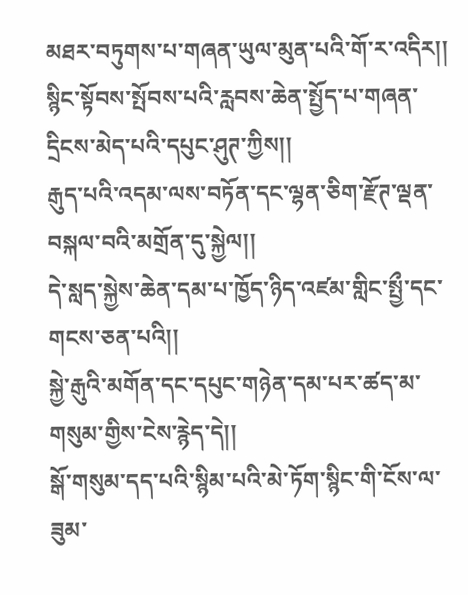མཐར་བཏུགས་པ་གཞན་ཡུལ་མུན་པའི་གོ་ར་འདིར།།
སྙིང་སྟོབས་སྤོབས་པའི་རླབས་ཆེན་སྤྱོད་པ་གཞན་དྲིངས་མེད་པའི་དཔུང་ཤུཊ་ཀྱིས།།
རྒུད་པའི་འདམ་ལས་བཏོན་དང་ལྷན་ཅིག་རྫོཊ་ལྡན་བསྐལ་བའི་མགྲོན་དུ་སྐྱེལ།།
དེ་སླད་སྐྱེས་ཆེན་དམ་པ་ཁྱོད་ཉིད་འཛམ་གླིང་སྤྱྀ་དང་གངས་ཅན་པའི།།
སྐྱེ་རྒུའི་མགོན་དང་དཔུང་གཉེན་དམ་པར་ཚད་མ་གསུམ་གྱིས་ངེས་རྙེད་དེ།།
སྒོ་གསུམ་དད་པའི་སྙིམ་པའི་མེ་ཏོག་སྙིང་གི་ངོས་ལ་ཟུམ་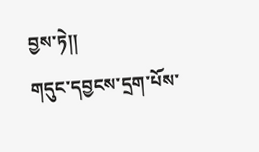བྱས་ཏེ།།
གདུང་དབྱངས་དྲག་པོས་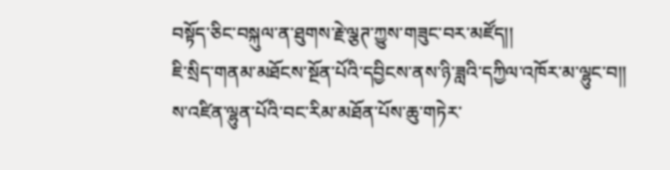བསྟོད་ཅིང་བསྐུལ་ན་ཐུགས་རྗེ་ལྕཊ་ཀྱུས་གཟུང་བར་མཛོད།།
ཇི་སྲིད་གནམ་མཐོངས་སྔོན་པོའི་དབྱིངས་ནས་ཉི་ཟླའི་དཀྱིལ་འཁོར་མ་ལྷུང་བ།།
ས་འཛིན་ལྷུན་པོའི་བང་རིམ་མཐོན་པོས་ཆུ་གཏེར་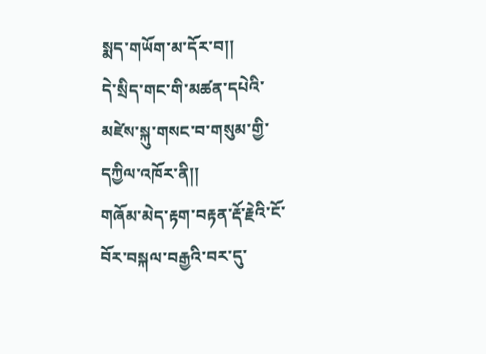སྨད་གཡོག་མ་དོར་བ།།
དེ་སྲིད་གང་གི་མཚན་དཔེའི་མཛེས་སྐུ་གསང་བ་གསུམ་གྱི་དཀྱིལ་འཁོར་ནི།།
གཞོམ་མེད་རྟག་བརྟན་རྡོ་རྗེའི་ངོ་བོར་བསྐལ་བརྒྱའི་བར་དུ་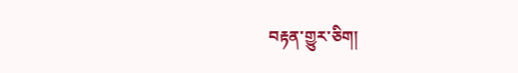བརྟན་གྱུར་ཅིག།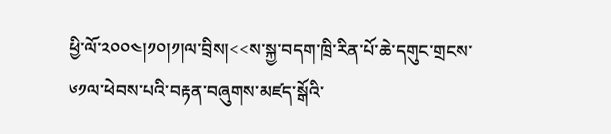ཕྱི་ལོ་༢༠༠༤།༡༠།༡།ལ་བྲིས།<<ས་སྐྱ་བདག་ཁྲི་རིན་པོ་ཆེ་དགུང་གྲངས་༦༡ལ་ཕེབས་པའི་བརྟན་བཞུགས་མཛད་སྒོའི་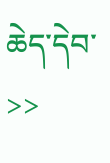ཆེད་དེབ་>>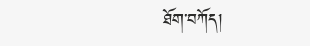ཐོག་བཀོད།